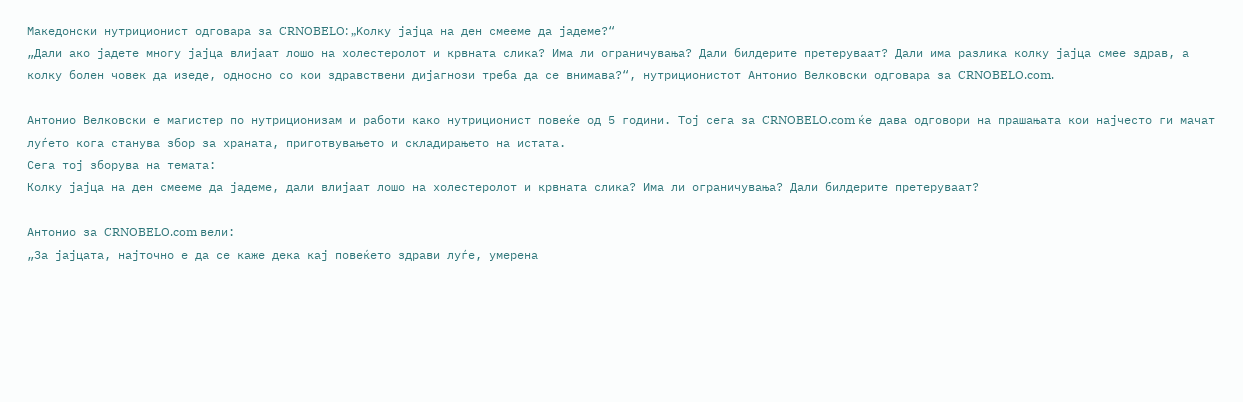Maкедонски нутриционист одговара за CRNOBELO: „Koлку јајца на ден смееме да јадеме?“
„Дали ако јадете многу јајца влијаат лошо на холестеролот и крвната слика? Има ли ограничувања? Дали билдерите претеруваат? Дали има разлика колку јајца смее здрав, а колку болен човек да изеде, односно со кои здравствени дијагнози треба да се внимава?“, нутриционистот Антонио Велковски одговара за CRNOBELO.com.

Антонио Велковски е магистер по нутриционизам и работи како нутриционист повеќе од 5 години. Тој сега за CRNOBELO.com ќе дава одговори на прашањата кои најчесто ги мачат луѓето кога станува збор за храната, приготвувањето и складирањето на истата.
Сега тој зборува на темата:
Колку јајца на ден смееме да јадеме, дали влијаат лошо на холестеролот и крвната слика? Има ли ограничувања? Дали билдерите претеруваат?

Aнтонио за CRNOBELO.com вели:
„За јајцата, најточно е да се каже дека кај повеќето здрави луѓе, умерена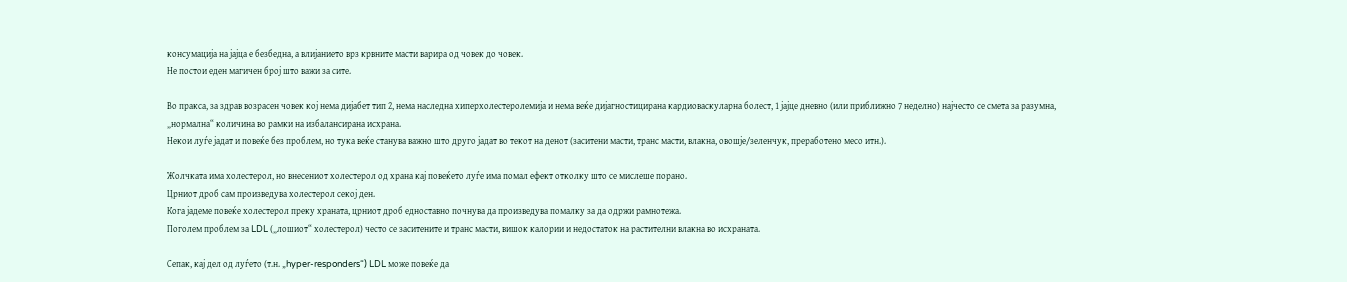консумација на јајца е безбедна, а влијанието врз крвните масти варира од човек до човек.
Не постои еден магичен број што важи за сите.

Во пракса, за здрав возрасен човек кој нема дијабет тип 2, нема наследна хиперхолестеролемија и нема веќе дијагностицирана кардиоваскуларна болест, 1 јајце дневно (или приближно 7 неделно) најчесто се смета за разумна, „нормална“ количина во рамки на избалансирана исхрана.
Некои луѓе јадат и повеќе без проблем, но тука веќе станува важно што друго јадат во текот на денот (заситени масти, транс масти, влакна, овошје/зеленчук, преработено месо итн.).

Жолчката има холестерол, но внесениот холестерол од храна кај повеќето луѓе има помал ефект отколку што се мислеше порано.
Црниот дроб сам произведува холестерол секој ден.
Кога јадеме повеќе холестерол преку храната, црниот дроб едноставно почнува да произведува помалку за да одржи рамнотежа.
Поголем проблем за LDL („лошиот“ холестерол) често се заситените и транс масти, вишок калории и недостаток на растителни влакна во исхраната.

Сепак, кај дел од луѓето (т.н. „hyper-responders“) LDL може повеќе да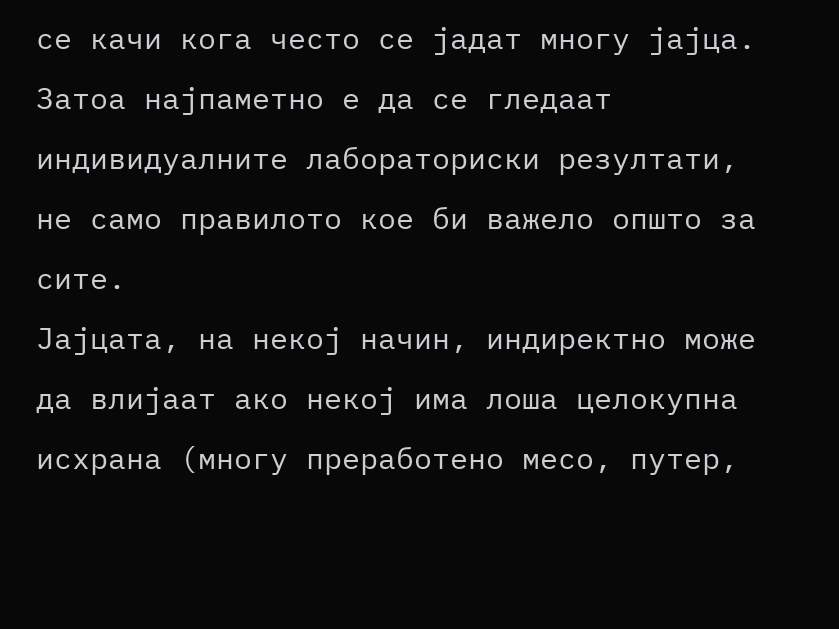се качи кога често се јадат многу јајца.
Затоа најпаметно е да се гледаат индивидуалните лабораториски резултати, не само правилото кое би важело општо за сите.
Јајцата, на некој начин, индиректно може да влијаат ако некој има лоша целокупна исхрана (многу преработено месо, путер,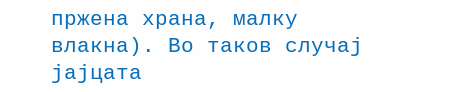пржена храна, малку влакна). Во таков случај јајцата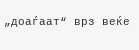„доаѓаат“ врз веќе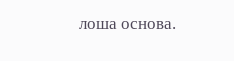лоша основа.